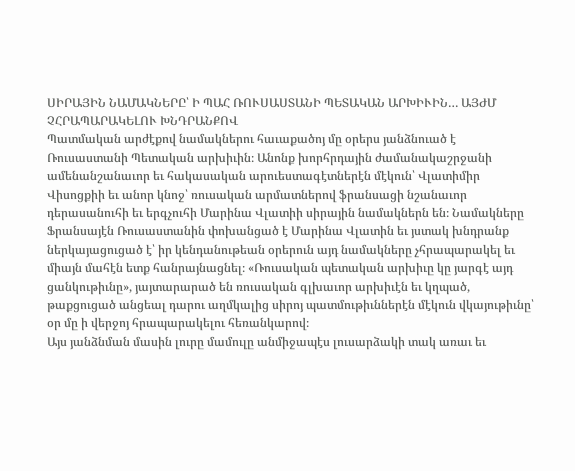ՍԻՐԱՅԻՆ ՆԱՄԱԿՆԵՐԸ՝ Ի ՊԱՀ ՌՈՒՍԱՍՏԱՆԻ ՊԵՏԱԿԱՆ ԱՐԽԻՒԻՆ… ԱՅԺՄ ՉՀՐԱՊԱՐԱԿԵԼՈՒ ԽՆԴՐԱՆՔՈՎ
Պատմական արժէքով նամակներու հաւաքածոյ մը օրերս յանձնուած է Ռուսաստանի Պետական արխիւին։ Անոնք խորհրդային ժամանակաշրջանի ամենանշանաւոր եւ հակասական արուեստագէտներէն մէկուն՝ Վլատիմիր Վիսոցքիի եւ անոր կնոջ՝ ռուսական արմատներով ֆրանսացի նշանաւոր դերասանուհի եւ երգչուհի Մարինա Վլատիի սիրային նամակներն են։ Նամակները Ֆրանսայէն Ռուսաստանին փոխանցած է Մարինա Վլատին եւ յստակ խնդրանք ներկայացուցած է՝ իր կենդանութեան օրերուն այդ նամակները չհրապարակել եւ միայն մահէն ետք հանրայնացնել։ «Ռուսական պետական արխիւը կը յարգէ այդ ցանկութիւնը», յայտարարած են ռուսական գլխաւոր արխիւէն եւ կղպած, թաքցուցած անցեալ դարու աղմկալից սիրոյ պատմութիւններէն մէկուն վկայութիւնը՝ օր մը ի վերջոյ հրապարակելու հեռանկարով։
Այս յանձնման մասին լուրը մամուլը անմիջապէս լուսարձակի տակ առաւ եւ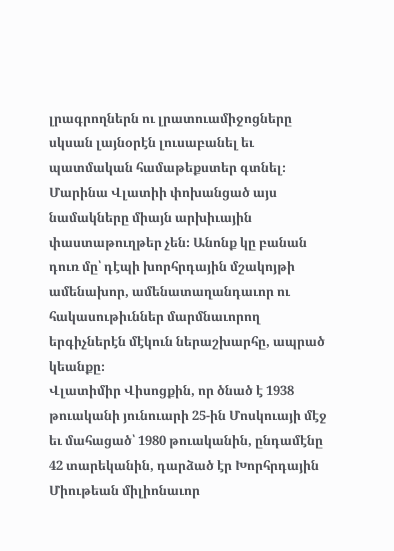լրագրողներն ու լրատուամիջոցները սկսան լայնօրէն լուսաբանել եւ պատմական համաթեքստեր գտնել։
Մարինա Վլատիի փոխանցած այս նամակները միայն արխիւային փաստաթուղթեր չեն։ Անոնք կը բանան դուռ մը՝ դէպի խորհրդային մշակոյթի ամենախոր, ամենատաղանդաւոր ու հակասութիւններ մարմնաւորող երգիչներէն մէկուն ներաշխարհը, ապրած կեանքը։
Վլատիմիր Վիսոցքին, որ ծնած է 1938 թուականի յունուարի 25-ին Մոսկուայի մէջ եւ մահացած՝ 1980 թուականին, ընդամէնը 42 տարեկանին, դարձած էր Խորհրդային Միութեան միլիոնաւոր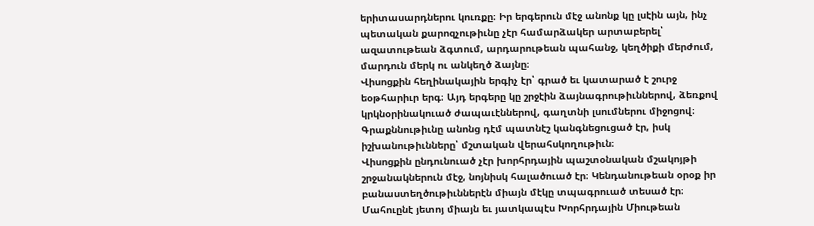երիտասարդներու կուռքը։ Իր երգերուն մէջ անոնք կը լսէին այն, ինչ պետական քարոզչութիւնը չէր համարձակեր արտաբերել՝ ազատութեան ձգտում, արդարութեան պահանջ, կեղծիքի մերժում, մարդուն մերկ ու անկեղծ ձայնը։
Վիսոցքին հեղինակային երգիչ էր՝ գրած եւ կատարած է շուրջ եօթհարիւր երգ։ Այդ երգերը կը շրջէին ձայնագրութիւններով, ձեռքով կրկնօրինակուած ժապաւէններով, գաղտնի լսումներու միջոցով։ Գրաքննութիւնը անոնց դէմ պատնէշ կանգնեցուցած էր, իսկ իշխանութիւնները՝ մշտական վերահսկողութիւն։
Վիսոցքին ընդունուած չէր խորհրդային պաշտօնական մշակոյթի շրջանակներուն մէջ, նոյնիսկ հալածուած էր։ Կենդանութեան օրօք իր բանաստեղծութիւններէն միայն մէկը տպագրուած տեսած էր։
Մահուընէ յետոյ միայն եւ յատկապէս Խորհրդային Միութեան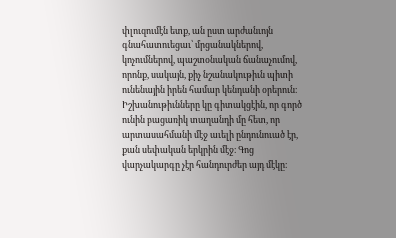փլուզումէն ետք, ան ըստ արժանւոյն գնահատուեցաւ՝ մրցանակներով, կոչումներով, պաշտօնական ճանաչումով, որոնք, սակայն, քիչ նշանակութիւն պիտի ունենային իրեն համար կենդանի օրերուն։
Իշխանութիւնները կը գիտակցէին, որ գործ ունին բացառիկ տաղանդի մը հետ, որ արտասահմանի մէջ աւելի ընդունուած էր, քան սեփական երկրին մէջ։ Գոց վարչակարգը չէր հանդուրժեր այդ մէկը։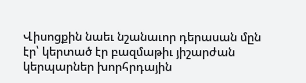Վիսոցքին նաեւ նշանաւոր դերասան մըն էր՝ կերտած էր բազմաթիւ յիշարժան կերպարներ խորհրդային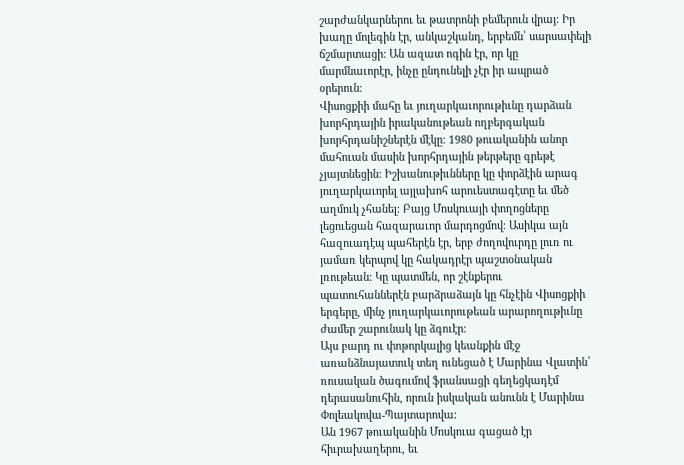շարժանկարներու եւ թատրոնի բեմերուն վրայ։ Իր խաղը մոլեգին էր, անկաշկանդ, երբեմն՝ սարսափելի ճշմարտացի։ Ան ազատ ոգին էր, որ կը մարմնաւորէր, ինչը ընդունելի չէր իր ապրած օրերուն։
Վիսոցքիի մահը եւ յուղարկաւորութիւնը դարձան խորհրդային իրականութեան ողբերգական խորհրդանիշներէն մէկը։ 1980 թուականին անոր մահուան մասին խորհրդային թերթերը գրեթէ չյայտնեցին։ Իշխանութիւնները կը փորձէին արագ յուղարկաւորել այլախոհ արուեստագէտը եւ մեծ աղմուկ չհանել։ Բայց Մոսկուայի փողոցները լեցուեցան հազարաւոր մարդոցմով։ Ասիկա այն հազուադէպ պահերէն էր, երբ ժողովուրդը լուռ ու յամառ կերպով կը հակադրէր պաշտօնական լռութեան։ Կը պատմեն, որ շէնքերու պատուհաններէն բարձրաձայն կը հնչէին Վիսոցքիի երգերը, մինչ յուղարկաւորութեան արարողութիւնը ժամեր շարունակ կը ձգուէր։
Այս բարդ ու փոթորկալից կեանքին մէջ առանձնայատուկ տեղ ունեցած է Մարինա Վլատին՝ ռուսական ծագումով ֆրանսացի գեղեցկադէմ դերասանուհին, որուն իսկական անունն է Մարինա Փոլեակովա-Պայտարովա։
Ան 1967 թուականին Մոսկուա գացած էր հիւրախաղերու, եւ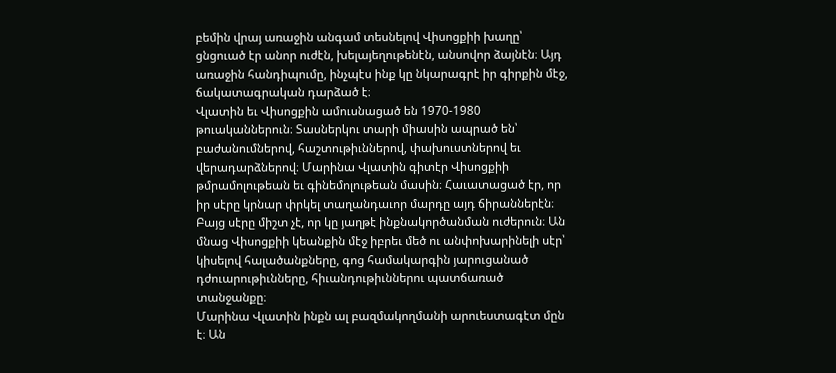բեմին վրայ առաջին անգամ տեսնելով Վիսոցքիի խաղը՝ ցնցուած էր անոր ուժէն, խելայեղութենէն, անսովոր ձայնէն։ Այդ առաջին հանդիպումը, ինչպէս ինք կը նկարագրէ իր գիրքին մէջ, ճակատագրական դարձած է։
Վլատին եւ Վիսոցքին ամուսնացած են 1970-1980 թուականներուն։ Տասներկու տարի միասին ապրած են՝ բաժանումներով, հաշտութիւններով, փախուստներով եւ վերադարձներով։ Մարինա Վլատին գիտէր Վիսոցքիի թմրամոլութեան եւ գինեմոլութեան մասին։ Հաւատացած էր, որ իր սէրը կրնար փրկել տաղանդաւոր մարդը այդ ճիրաններէն։ Բայց սէրը միշտ չէ, որ կը յաղթէ ինքնակործանման ուժերուն։ Ան մնաց Վիսոցքիի կեանքին մէջ իբրեւ մեծ ու անփոխարինելի սէր՝ կիսելով հալածանքները, գոց համակարգին յարուցանած դժուարութիւնները, հիւանդութիւններու պատճառած տանջանքը։
Մարինա Վլատին ինքն ալ բազմակողմանի արուեստագէտ մըն է։ Ան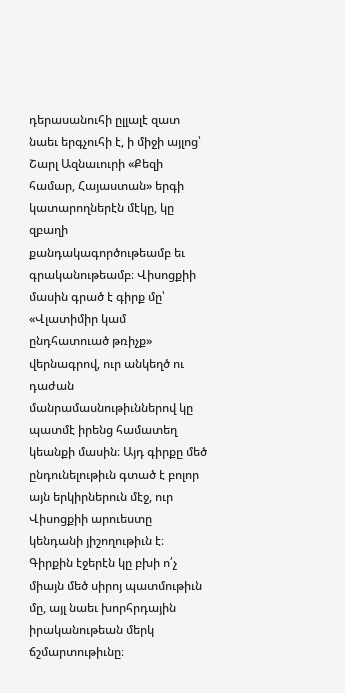դերասանուհի ըլլալէ զատ նաեւ երգչուհի է, ի միջի այլոց՝ Շարլ Ազնաւուրի «Քեզի համար, Հայաստան» երգի կատարողներէն մէկը, կը զբաղի քանդակագործութեամբ եւ գրականութեամբ։ Վիսոցքիի մասին գրած է գիրք մը՝ «Վլատիմիր կամ ընդհատուած թռիչք» վերնագրով, ուր անկեղծ ու դաժան մանրամասնութիւններով կը պատմէ իրենց համատեղ կեանքի մասին։ Այդ գիրքը մեծ ընդունելութիւն գտած է բոլոր այն երկիրներուն մէջ, ուր Վիսոցքիի արուեստը կենդանի յիշողութիւն է։
Գիրքին էջերէն կը բխի ո՛չ միայն մեծ սիրոյ պատմութիւն մը, այլ նաեւ խորհրդային իրականութեան մերկ ճշմարտութիւնը։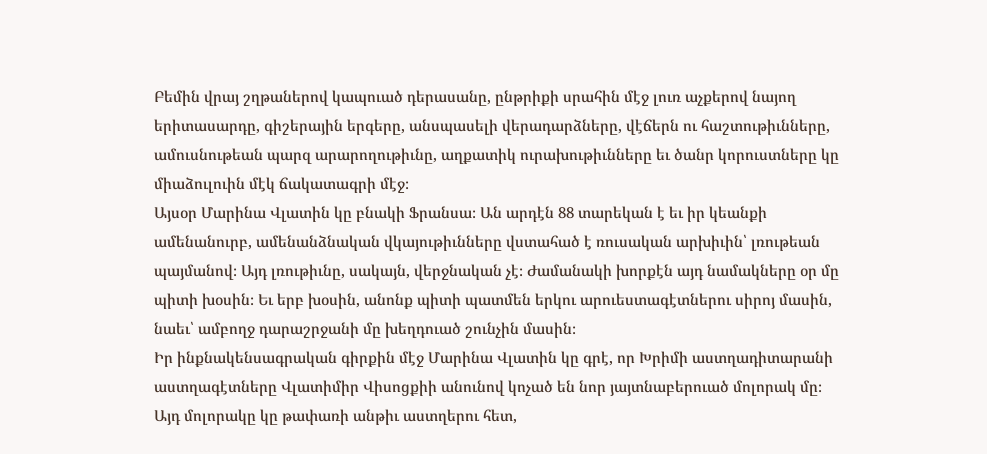Բեմին վրայ շղթաներով կապուած դերասանը, ընթրիքի սրահին մէջ լուռ աչքերով նայող երիտասարդը, գիշերային երգերը, անսպասելի վերադարձները, վէճերն ու հաշտութիւնները, ամուսնութեան պարզ արարողութիւնը, աղքատիկ ուրախութիւնները եւ ծանր կորուստները կը միաձուլուին մէկ ճակատագրի մէջ։
Այսօր Մարինա Վլատին կը բնակի Ֆրանսա։ Ան արդէն 88 տարեկան է եւ իր կեանքի ամենանուրբ, ամենանձնական վկայութիւնները վստահած է ռուսական արխիւին՝ լռութեան պայմանով։ Այդ լռութիւնը, սակայն, վերջնական չէ։ Ժամանակի խորքէն այդ նամակները օր մը պիտի խօսին։ Եւ երբ խօսին, անոնք պիտի պատմեն երկու արուեստագէտներու սիրոյ մասին, նաեւ՝ ամբողջ դարաշրջանի մը խեղդուած շունչին մասին։
Իր ինքնակենսագրական գիրքին մէջ Մարինա Վլատին կը գրէ, որ Խրիմի աստղադիտարանի աստղագէտները Վլատիմիր Վիսոցքիի անունով կոչած են նոր յայտնաբերուած մոլորակ մը։ Այդ մոլորակը կը թափառի անթիւ աստղերու հետ,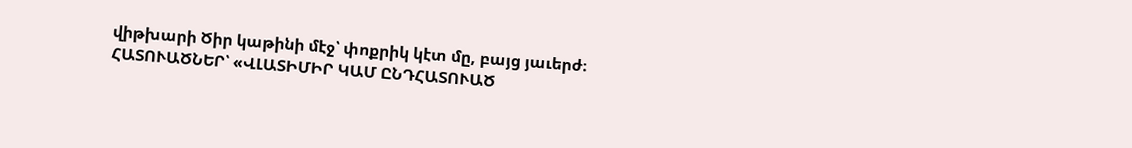վիթխարի Ծիր կաթինի մէջ՝ փոքրիկ կէտ մը, բայց յաւերժ։
ՀԱՏՈՒԱԾՆԵՐ՝ «ՎԼԱՏԻՄԻՐ ԿԱՄ ԸՆԴՀԱՏՈՒԱԾ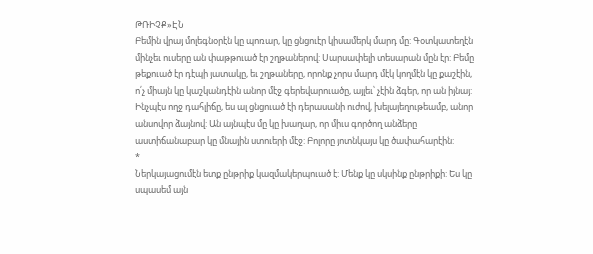ԹՌԻՉՔ»ԷՆ
Բեմին վրայ մոլեգնօրէն կը պոռար, կը ցնցուէր կիսամերկ մարդ մը: Գօտկատեղէն մինչեւ ուսերը ան փաթթուած էր շղթաներով: Սարսափելի տեսարան մըն էր: Բեմը թեքուած էր դէպի յատակը, եւ շղթաները, որոնք չորս մարդ մէկ կողմէն կը քաշէին, ո՛չ միայն կը կաշկանդէին անոր մէջ գերեվարուածը, այլեւ՝ չէին ձգեր, որ ան իյնայ: Ինչպէս ողջ դահլիճը, ես ալ ցնցուած էի դերասանի ուժով, խելայեղութեամբ, անոր անսովոր ձայնով: Ան այնպէս մը կը խաղար, որ միւս գործող անձերը աստիճանաբար կը մնային ստուերի մէջ: Բոլորը յոտնկայս կը ծափահարէին:
*
Ներկայացումէն ետք ընթրիք կազմակերպուած է: Մենք կը սկսինք ընթրիքի: Ես կը սպասեմ այն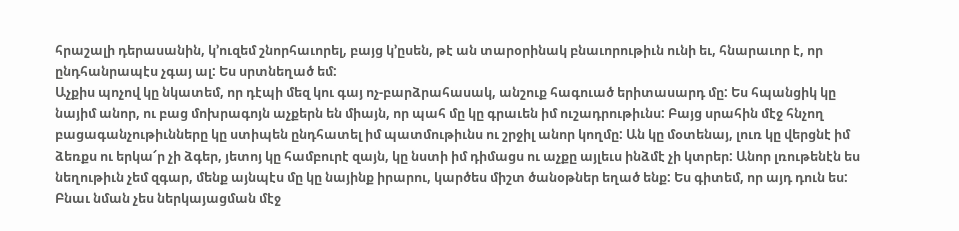հրաշալի դերասանին, կ՚ուզեմ շնորհաւորել, բայց կ՚ըսեն, թէ ան տարօրինակ բնաւորութիւն ունի եւ, հնարաւոր է, որ ընդհանրապէս չգայ ալ: Ես սրտնեղած եմ:
Աչքիս պոչով կը նկատեմ, որ դէպի մեզ կու գայ ոչ-բարձրահասակ, անշուք հագուած երիտասարդ մը: Ես հպանցիկ կը նայիմ անոր, ու բաց մոխրագոյն աչքերն են միայն, որ պահ մը կը գրաւեն իմ ուշադրութիւնս: Բայց սրահին մէջ հնչող բացագանչութիւնները կը ստիպեն ընդհատել իմ պատմութիւնս ու շրջիլ անոր կողմը: Ան կը մօտենայ, լուռ կը վերցնէ իմ ձեռքս ու երկա՜ր չի ձգեր, յետոյ կը համբուրէ զայն, կը նստի իմ դիմացս ու աչքը այլեւս ինձմէ չի կտրեր: Անոր լռութենէն ես նեղութիւն չեմ զգար, մենք այնպէս մը կը նայինք իրարու, կարծես միշտ ծանօթներ եղած ենք: Ես գիտեմ, որ այդ դուն ես: Բնաւ նման չես ներկայացման մէջ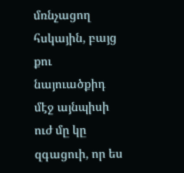մռնչացող հսկային, բայց քու նայուածքիդ մէջ այնպիսի ուժ մը կը զգացուի, որ ես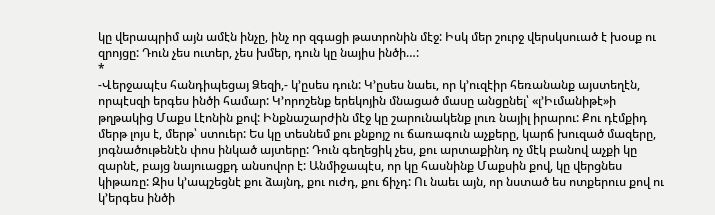կը վերապրիմ այն ամէն ինչը, ինչ որ զգացի թատրոնին մէջ: Իսկ մեր շուրջ վերսկսուած է խօսք ու զրոյցը: Դուն չես ուտեր, չես խմեր, դուն կը նայիս ինծի…:
*
-Վերջապէս հանդիպեցայ Ձեզի,- կ՚ըսես դուն: Կ՚ըսես նաեւ, որ կ՚ուզէիր հեռանանք այստեղէն, որպէսզի երգես ինծի համար: Կ՚որոշենք երեկոյին մնացած մասը անցընել՝ «լ՚Իւմանիթէ»ի թղթակից Մաքս Լէոնին քով: Ինքնաշարժին մէջ կը շարունակենք լուռ նայիլ իրարու: Քու դէմքիդ մերթ լոյս է, մերթ՝ ստուեր: Ես կը տեսնեմ քու քնքոյշ ու ճառագուն աչքերը, կարճ խուզած մազերը, յոգնածութենէն փոս ինկած այտերը: Դուն գեղեցիկ չես, քու արտաքինդ ոչ մէկ բանով աչքի կը զարնէ, բայց նայուացքդ անսովոր է: Անմիջապէս, որ կը հասնինք Մաքսին քով, կը վերցնես կիթառը: Զիս կ՚ապշեցնէ քու ձայնդ, քու ուժդ, քու ճիչդ: Ու նաեւ այն, որ նստած ես ոտքերուս քով ու կ՚երգես ինծի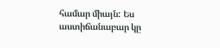համար միայն: Ես աստիճանաբար կը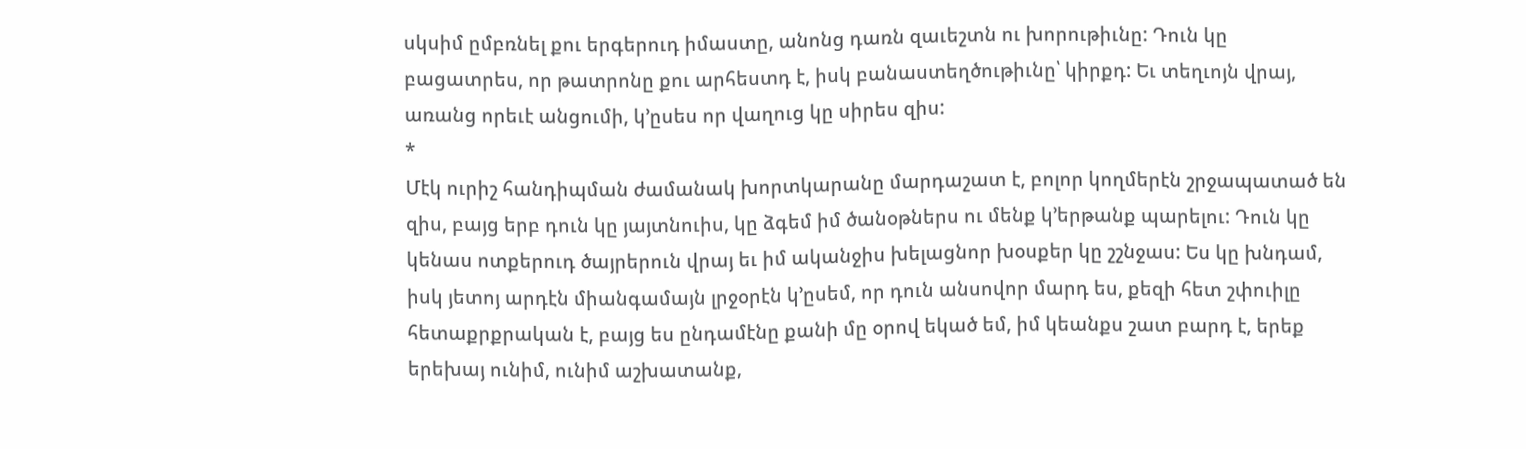սկսիմ ըմբռնել քու երգերուդ իմաստը, անոնց դառն զաւեշտն ու խորութիւնը: Դուն կը բացատրես, որ թատրոնը քու արհեստդ է, իսկ բանաստեղծութիւնը՝ կիրքդ: Եւ տեղւոյն վրայ, առանց որեւէ անցումի, կ՚ըսես որ վաղուց կը սիրես զիս:
*
Մէկ ուրիշ հանդիպման ժամանակ խորտկարանը մարդաշատ է, բոլոր կողմերէն շրջապատած են զիս, բայց երբ դուն կը յայտնուիս, կը ձգեմ իմ ծանօթներս ու մենք կ՚երթանք պարելու: Դուն կը կենաս ոտքերուդ ծայրերուն վրայ եւ իմ ականջիս խելացնոր խօսքեր կը շշնջաս: Ես կը խնդամ, իսկ յետոյ արդէն միանգամայն լրջօրէն կ՚ըսեմ, որ դուն անսովոր մարդ ես, քեզի հետ շփուիլը հետաքրքրական է, բայց ես ընդամէնը քանի մը օրով եկած եմ, իմ կեանքս շատ բարդ է, երեք երեխայ ունիմ, ունիմ աշխատանք,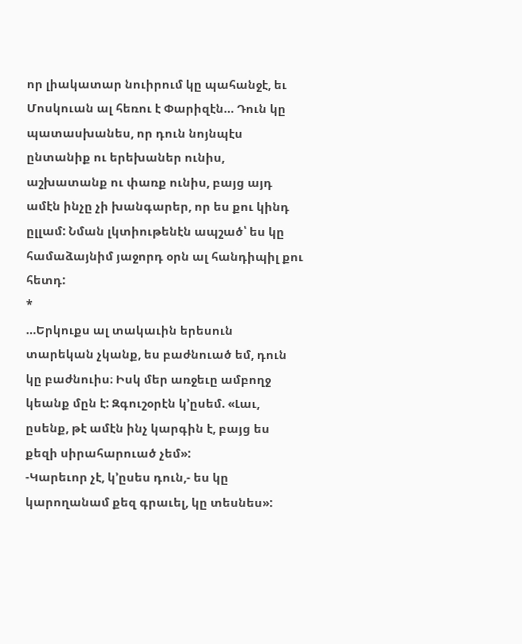որ լիակատար նուիրում կը պահանջէ, եւ Մոսկուան ալ հեռու է Փարիզէն… Դուն կը պատասխանես, որ դուն նոյնպէս ընտանիք ու երեխաներ ունիս, աշխատանք ու փառք ունիս, բայց այդ ամէն ինչը չի խանգարեր, որ ես քու կինդ ըլլամ: Նման լկտիութենէն ապշած՝ ես կը համաձայնիմ յաջորդ օրն ալ հանդիպիլ քու հետդ:
*
…Երկուքս ալ տակաւին երեսուն տարեկան չկանք, ես բաժնուած եմ, դուն կը բաժնուիս։ Իսկ մեր առջեւը ամբողջ կեանք մըն է: Զգուշօրէն կ՚ըսեմ. «Լաւ, ըսենք, թէ ամէն ինչ կարգին է, բայց ես քեզի սիրահարուած չեմ»:
-Կարեւոր չէ, կ՚ըսես դուն,- ես կը կարողանամ քեզ գրաւել, կը տեսնես»: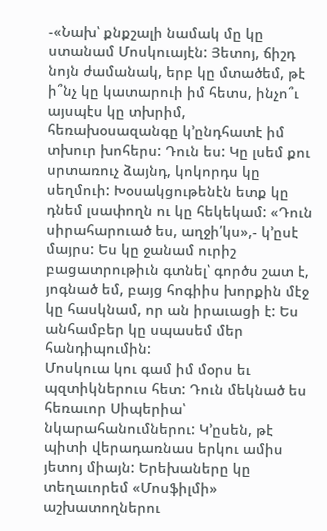-«Նախ՝ քնքշալի նամակ մը կը ստանամ Մոսկուայէն: Յետոյ, ճիշդ նոյն ժամանակ, երբ կը մտածեմ, թէ ի՞նչ կը կատարուի իմ հետս, ինչո՞ւ այսպէս կը տխրիմ, հեռախօսազանգը կ՚ընդհատէ իմ տխուր խոհերս: Դուն ես: Կը լսեմ քու սրտառուչ ձայնդ, կոկորդս կը սեղմուի: Խօսակցութենէն ետք կը դնեմ լսափողն ու կը հեկեկամ: «Դուն սիրահարուած ես, աղջի՛կս»,- կ՚ըսէ մայրս: Ես կը ջանամ ուրիշ բացատրութիւն գտնել՝ գործս շատ է, յոգնած եմ, բայց հոգիիս խորքին մէջ կը հասկնամ, որ ան իրաւացի է: Ես անհամբեր կը սպասեմ մեր հանդիպումին:
Մոսկուա կու գամ իմ մօրս եւ պզտիկներուս հետ: Դուն մեկնած ես հեռաւոր Սիպերիա՝ նկարահանումներու: Կ՚ըսեն, թէ պիտի վերադառնաս երկու ամիս յետոյ միայն: Երեխաները կը տեղաւորեմ «Մոսֆիլմի» աշխատողներու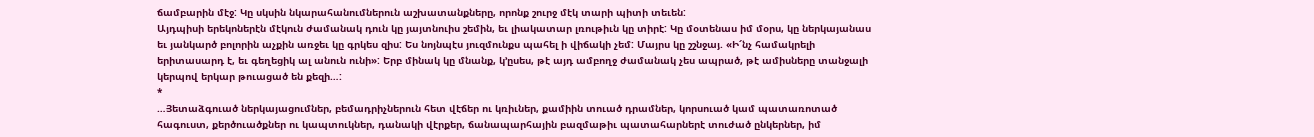ճամբարին մէջ: Կը սկսին նկարահանումներուն աշխատանքները, որոնք շուրջ մէկ տարի պիտի տեւեն:
Այդպիսի երեկոներէն մէկուն ժամանակ դուն կը յայտնուիս շեմին, եւ լիակատար լռութիւն կը տիրէ: Կը մօտենաս իմ մօրս, կը ներկայանաս եւ յանկարծ բոլորին աչքին առջեւ կը գրկես զիս: Ես նոյնպէս յուզմունքս պահել ի վիճակի չեմ: Մայրս կը շշնջայ. «Ի՜նչ համակրելի երիտասարդ է, եւ գեղեցիկ ալ անուն ունի»: Երբ մինակ կը մնանք, կ՚ըսես, թէ այդ ամբողջ ժամանակ չես ապրած, թէ ամիսները տանջալի կերպով երկար թուացած են քեզի…:
*
…Յետաձգուած ներկայացումներ, բեմադրիչներուն հետ վէճեր ու կռիւներ, քամիին տուած դրամներ, կորսուած կամ պատառոտած հագուստ, քերծուածքներ ու կապտուկներ, դանակի վէրքեր, ճանապարհային բազմաթիւ պատահարներէ տուժած ընկերներ, իմ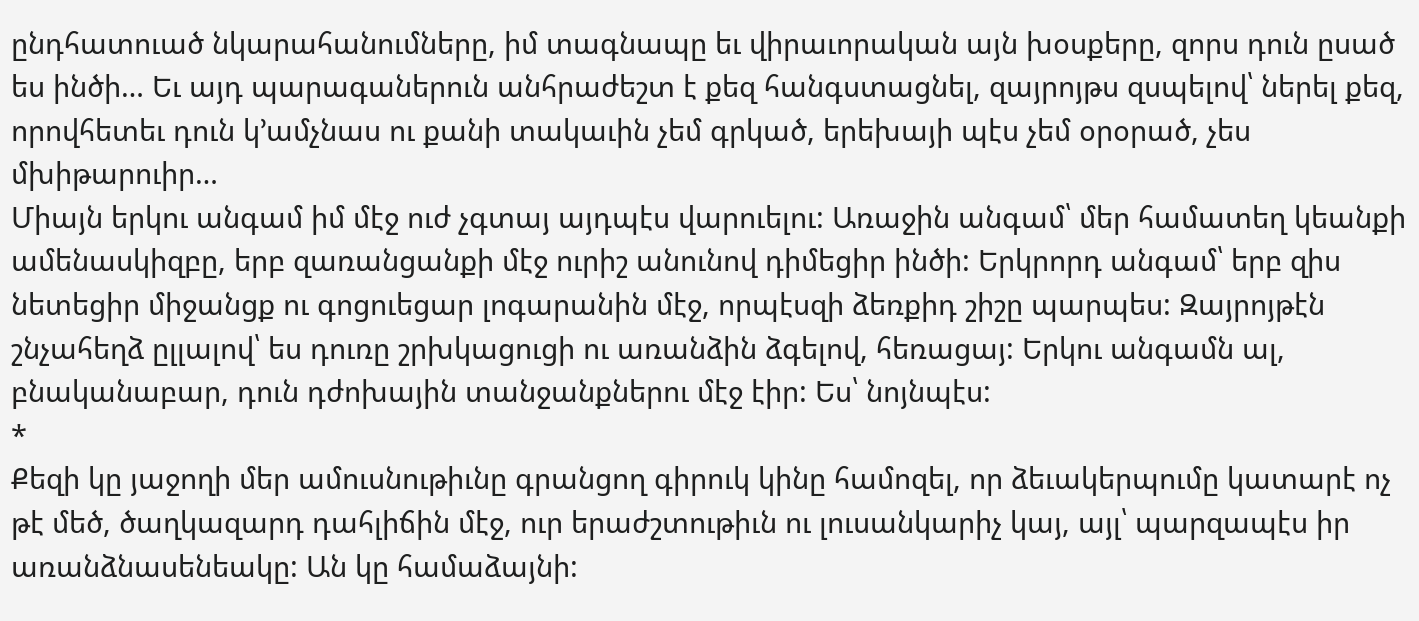ընդհատուած նկարահանումները, իմ տագնապը եւ վիրաւորական այն խօսքերը, զորս դուն ըսած ես ինծի… Եւ այդ պարագաներուն անհրաժեշտ է քեզ հանգստացնել, զայրոյթս զսպելով՝ ներել քեզ, որովհետեւ դուն կ՚ամչնաս ու քանի տակաւին չեմ գրկած, երեխայի պէս չեմ օրօրած, չես մխիթարուիր…
Միայն երկու անգամ իմ մէջ ուժ չգտայ այդպէս վարուելու: Առաջին անգամ՝ մեր համատեղ կեանքի ամենասկիզբը, երբ զառանցանքի մէջ ուրիշ անունով դիմեցիր ինծի: Երկրորդ անգամ՝ երբ զիս նետեցիր միջանցք ու գոցուեցար լոգարանին մէջ, որպէսզի ձեռքիդ շիշը պարպես: Զայրոյթէն շնչահեղձ ըլլալով՝ ես դուռը շրխկացուցի ու առանձին ձգելով, հեռացայ: Երկու անգամն ալ, բնականաբար, դուն դժոխային տանջանքներու մէջ էիր: Ես՝ նոյնպէս:
*
Քեզի կը յաջողի մեր ամուսնութիւնը գրանցող գիրուկ կինը համոզել, որ ձեւակերպումը կատարէ ոչ թէ մեծ, ծաղկազարդ դահլիճին մէջ, ուր երաժշտութիւն ու լուսանկարիչ կայ, այլ՝ պարզապէս իր առանձնասենեակը: Ան կը համաձայնի: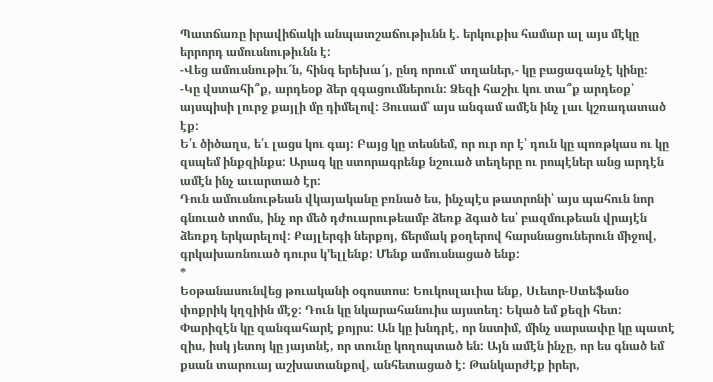Պատճառը իրավիճակի անպատշաճութիւնն է. երկուքիս համար ալ այս մէկը երրորդ ամուսնութիւնն է:
-Վեց ամուսնութիւ՜ն, հինգ երեխա՜յ, ընդ որում՝ տղաներ,- կը բացագանչէ կինը:
-Կը վստահի՞ք, արդեօք ձեր զգացումներուն: Ձեզի հաշիւ կու տա՞ք արդեօք՝ այսպիսի լուրջ քայլի մը դիմելով: Յուսամ՝ այս անգամ ամէն ինչ լաւ կշռադատած էք:
Ե՛ւ ծիծաղս, ե՛ւ լացս կու գայ: Բայց կը տեսնեմ, որ ուր որ է՝ դուն կը պոռթկաս ու կը զսպեմ ինքզինքս: Արագ կը ստորագրենք նշուած տեղերը ու րոպէներ անց արդէն ամէն ինչ աւարտած էր:
Դուն ամուսնութեան վկայականը բռնած ես, ինչպէս թատրոնի՝ այս պահուն նոր գնուած տոմս, ինչ որ մեծ դժուարութեամբ ձեռք ձգած ես՝ բազմութեան վրայէն ձեռքդ երկարելով: Քայլերգի ներքոյ, ճերմակ քօղերով հարսնացուներուն միջով, գրկախառնուած դուրս կ՚ելլենք: Մենք ամուսնացած ենք:
*
Եօթանասունվեց թուականի օգոստոս: Եուկոսլաւիա ենք, Սւետր-Ստեֆանօ փոքրիկ կղզիին մէջ: Դուն կը նկարահանուիս այստեղ: Եկած եմ քեզի հետ: Փարիզէն կը զանգահարէ քոյրս: Ան կը խնդրէ, որ նստիմ, մինչ սարսափը կը պատէ զիս, իսկ յետոյ կը յայտնէ, որ տունը կողոպտած են: Այն ամէն ինչը, որ ես գնած եմ քսան տարուայ աշխատանքով, անհետացած է: Թանկարժէք իրեր,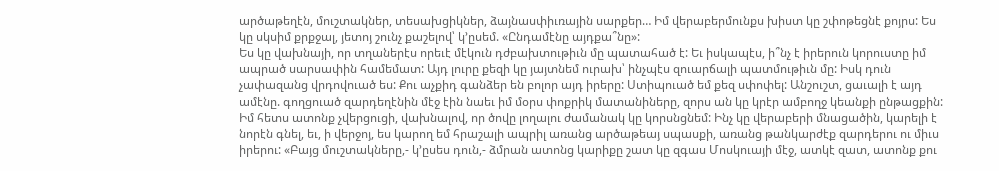արծաթեղէն, մուշտակներ, տեսախցիկներ, ձայնասփիւռային սարքեր… Իմ վերաբերմունքս խիստ կը շփոթեցնէ քոյրս: Ես կը սկսիմ քրքջալ, յետոյ շունչ քաշելով՝ կ՚ըսեմ. «Ընդամէնը այդքա՞նը»:
Ես կը վախնայի, որ տղաներէս որեւէ մէկուն դժբախտութիւն մը պատահած է: Եւ իսկապէս, ի՞նչ է իրերուն կորուստը իմ ապրած սարսափին համեմատ: Այդ լուրը քեզի կը յայտնեմ ուրախ՝ ինչպէս զուարճալի պատմութիւն մը: Իսկ դուն չափազանց վրդովուած ես: Քու աչքիդ գանձեր են բոլոր այդ իրերը: Ստիպուած եմ քեզ սփոփել: Անշուշտ, ցաւալի է այդ ամէնը. գողցուած զարդեղէնին մէջ էին նաեւ իմ մօրս փոքրիկ մատանիները, զորս ան կը կրէր ամբողջ կեանքի ընթացքին: Իմ հետս ատոնք չվերցուցի, վախնալով, որ ծովը լողալու ժամանակ կը կորսնցնեմ: Ինչ կը վերաբերի մնացածին, կարելի է նորէն գնել, եւ, ի վերջոյ, ես կարող եմ հրաշալի ապրիլ առանց արծաթեայ սպասքի, առանց թանկարժէք զարդերու ու միւս իրերու: «Բայց մուշտակները,- կ՚ըսես դուն,- ձմրան ատոնց կարիքը շատ կը զգաս Մոսկուայի մէջ, ատկէ զատ, ատոնք քու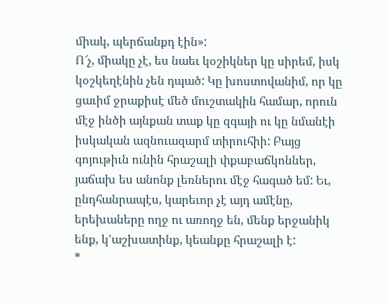միակ, պերճանքդ էին»:
Ո՜չ, միակը չէ, ես նաեւ կօշիկներ կը սիրեմ, իսկ կօշկեղէնին չեն դպած: Կը խոստովանիմ, որ կը ցաւիմ ջրաքիսէ մեծ մուշտակին համար, որուն մէջ ինծի այնքան տաք կը զգայի ու կը նմանէի իսկական ազնուազարմ տիրուհիի: Բայց գոյութիւն ունին հրաշալի փքաբաճկոններ, յաճախ ես անոնք լեռներու մէջ հագած եմ: Եւ, ընդհանրապէս, կարեւոր չէ այդ ամէնը, երեխաները ողջ ու առողջ են, մենք երջանիկ ենք, կ՚աշխատինք, կեանքը հրաշալի է:
*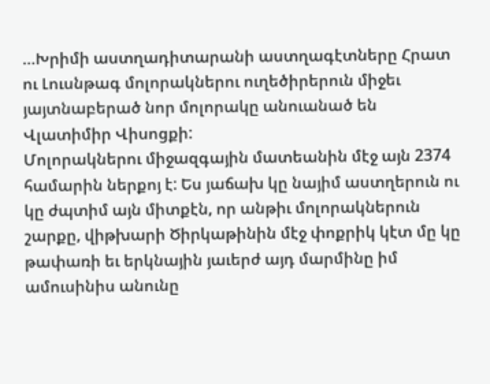…Խրիմի աստղադիտարանի աստղագէտները Հրատ ու Լուսնթագ մոլորակներու ուղեծիրերուն միջեւ յայտնաբերած նոր մոլորակը անուանած են Վլատիմիր Վիսոցքի:
Մոլորակներու միջազգային մատեանին մէջ այն 2374 համարին ներքոյ է: Ես յաճախ կը նայիմ աստղերուն ու կը ժպտիմ այն միտքէն, որ անթիւ մոլորակներուն շարքը, վիթխարի Ծիրկաթինին մէջ փոքրիկ կէտ մը կը թափառի եւ երկնային յաւերժ այդ մարմինը իմ ամուսինիս անունը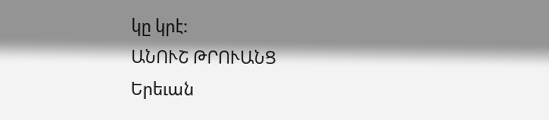կը կրէ:
ԱՆՈՒՇ ԹՐՈՒԱՆՑ
Երեւան